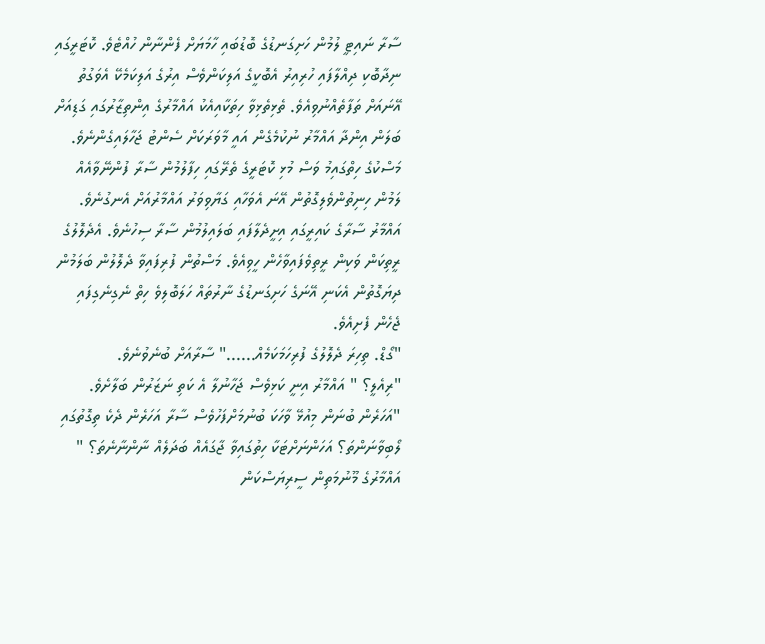ސާރާ ނައިޓީ ލުމުން ހަށިގަނޑުގެ ބޮޑުބައި ހާމަޔަށް ފެންނާން ހުއްޓެވެ. ކޮޓަރީގައި ނިދާބޮކި ދިއްލާފައި ހުރިއިރު އެބޮކީގެ އަލިކަންވެސް އިރުގެ އަލިކަމެކޭ އެވަގުތު އޭނައަށް ތަފާތެއްނުވިއެވެ. ތެޅިތެޅިވާ ހިތަކާއިއެކު އައްމާރުގެ އިންތިޒާރުގައި ގަޑިއަށް ބަލަން އިންދާ އައްމާރު ނުކުމެގެން އައީ މާވަރަކަށް ސެންޓު ޖަހާލައިގެންނެވެ. މަސްކުގެ ހިތްގައިމު ވަސް މުޅި ކޮޓަރީގެ ތެރޭގައި ހިފާލުމުން ސާރާ ފުންނޭވާއެއް ލަމުން ހިނިތުންވެލިގޮތުން އޭނަ އެވަހާއި ގަޔާވިވަރު އައްމާރުއަށް އެނގުނެވެ.
އައްމާރު ސާރާގެ ކައިރީގައި އިށީދެލާފައި ބަލައިލުމުން ސާރާ ސިހުނެވެ. އެދެލޮލުގެ ރީތިކަން ވަކިން ރީތިވެފައިވާހެން ހީވިއެވެ. މަސްތުން ފުރިފައިވާ ދެލޮލުން ބަލަމުން ދިޔަގޮތުން އެކަނި އޭނަގެ ހަށިގަނޑުގެ ނާރުތައް ހަލަބޮލިވެ ހިތް ނެގިނެގިފައި ޖެހެން ފެށިއެވެ.
"ގޯޑް. ތިހިރަ ދެލޮލުގެ ފުރިހަމަކަމެއް......" ސާރާއަށް ބުނެވުނެވެ.
"ރިއެލީ؟ " އައްމާރު އިނީ ކަޅިވެސް ޖަހާނުލާ އެ ކަތި ނަޒަރުން ބަލާށެވެ.
"އަހަރެން ބުނަން މިއުޅޭ ވާހަކަ ބުނުމަށްފަހުވެސް ސާރާ އަހަރެން ދެކެ ތިގޮތުގައި ލޯބިވާނަންތަ؟ އަހަންނަށްޓަކާ ހިތުގައިވާ ޖާގައެއް ބަދަލެއް ނާންނާނެތަ؟ " އައްމާރުގެ މޫނުމަތިން ސީރިޔަސްކަން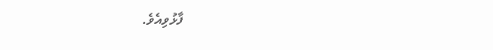ފާޅުވިއެވެ.